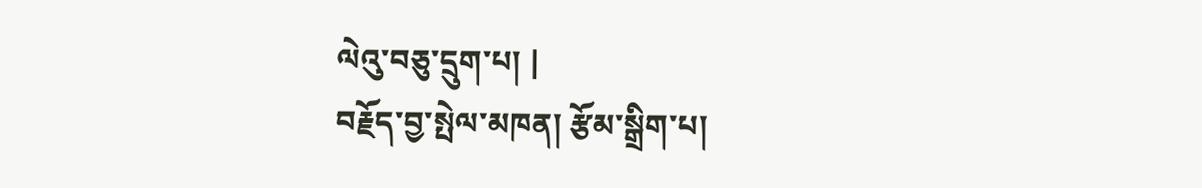ལེའུ་བཅུ་དྲུག་པ། |
བརྗོད་བྱ་སྤེལ་མཁན། རྩོམ་སྒྲིག་པ།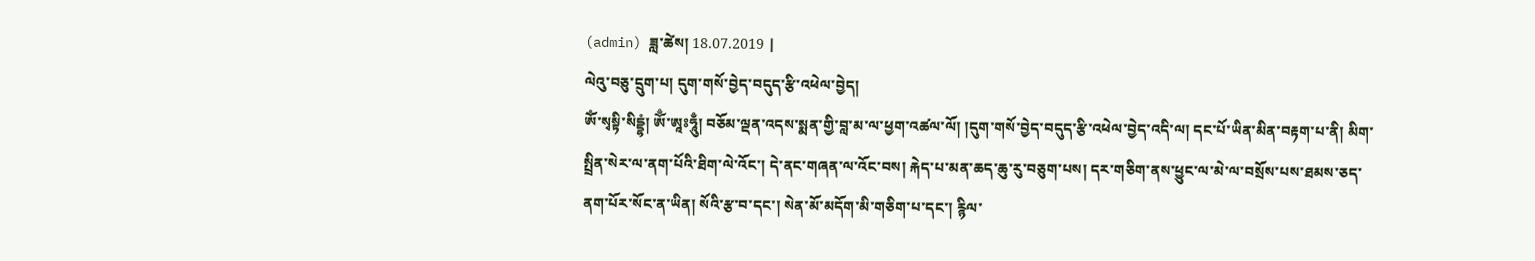(admin) ཟླ་ཚེས། 18.07.2019 |
ལེའུ་བཅུ་དྲུག་པ། དུག་གསོ་བྱེད་བདུད་རྩི་འཕེལ་བྱེད།
ཨོཾ་སྭསྟི་སིདྡྷཾ། ཨོྃ་ཨཱཿཧཱུྃ། བཅོམ་ལྡན་འདས་སྨན་གྱི་བླ་མ་ལ་ཕྱག་འཚལ་ལོ། །དུག་གསོ་བྱེད་བདུད་རྩི་འཕེལ་བྱེད་འདི་ལ། དང་པོ་ཡིན་མིན་བརྟག་པ་ནི། མིག་སྤྲིན་སེར་ལ་ནག་པོའི་ཐིག་ལེ་འོང་། དེ་ནང་གཞན་ལ་འོང་བས། རྐེད་པ་མན་ཆད་ཆུ་རུ་བཅུག་པས། དར་གཅིག་ནས་ཕྱུང་ལ་མེ་ལ་བསྲོས་པས་ཐམས་ཅད་ནག་པོར་སོང་ན་ཡིན། སོའི་རྩ་བ་དང་། སེན་མོ་མདོག་མི་གཅིག་པ་དང་། རྙིལ་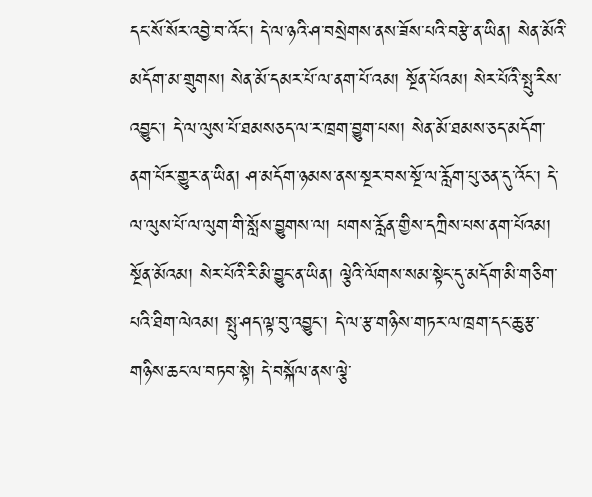དང་སོ་སོར་འབྱེ་བ་འོང་། དེ་ལ་ཉའི་ཤ་བསྲེགས་ནས་ཟོས་པའི་བརྩེ་ན་ཡིན། སེན་མོའི་མདོག་མ་གྲུགས། སེན་མོ་དམར་པོ་ལ་ནག་པོ་འམ། སྔོན་པོའམ། སེར་པོའི་སྤུ་རིས་འབྱུང་། དེ་ལ་ལུས་པོ་ཐམསཅད་ལ་ར་ཁྲག་བྱུག་པས། སེན་མོ་ཐམས་ཅད་མདོག་ནག་པོར་གྱུར་ན་ཡིན། ཤ་མདོག་ཉམས་ནས་སྔར་བས་སྔོ་ལ་རློག་པུ་ཅན་དུ་འོང་། དེ་ལ་ལུས་པོ་ལ་ལུག་གི་སློས་བྱུགས་ལ། པགས་རློན་གྱིས་དཀྲིས་པས་ནག་པོའམ། སྔོན་མོའམ། སེར་པོའི་རི་མི་བྱུང་ན་ཡིན། ལྕེའི་ལོགས་སམ་སྟེང་དུ་མདོག་མི་གཅིག་པའི་ཐིག་ལེའམ། སྤུ་ཤད་ལྟ་བུ་འབྱུང་། དེ་ལ་རྩ་གཉིས་གཏར་ལ་ཁྲག་དང་ཆུ་རྩ་གཉིས་ཆང་ལ་བཏབ་སྟེ། དེ་བསྐོལ་ནས་ལྕེ་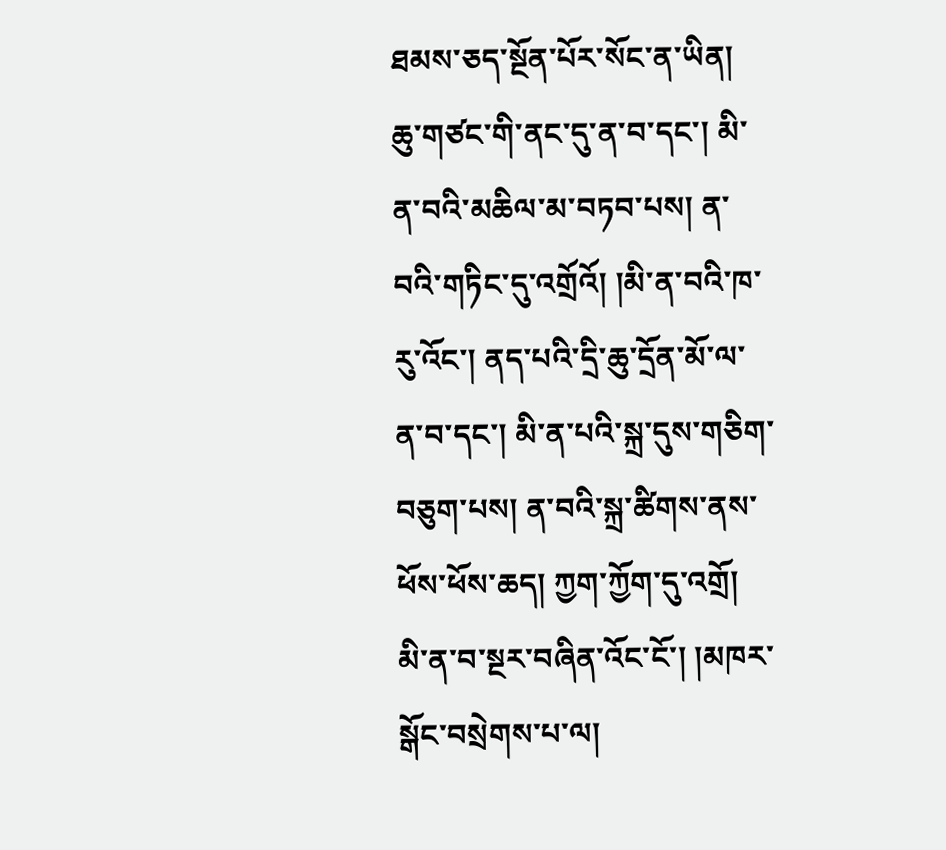ཐམས་ཅད་སྔོན་པོར་སོང་ན་ཡིན། ཆུ་གཙང་གི་ནང་དུ་ན་བ་དང་། མི་ན་བའི་མཆིལ་མ་བཏབ་པས། ན་བའི་གཏིང་དུ་འགྲོའོ། །མི་ན་བའི་ཁ་རུ་འོང་། ནད་པའི་དྲི་ཆུ་དྲོན་མོ་ལ་ན་བ་དང་། མི་ན་པའི་སྐྲ་དུས་གཅིག་བཅུག་པས། ན་བའི་སྐྲ་ཚིགས་ནས་ཕོས་ཕོས་ཆད། ཀྱག་ཀྱོག་དུ་འགྲོ། མི་ན་བ་སྔར་བཞིན་འོང་ངོ་། །མཁར་སྒོང་བསྲེགས་པ་ལ།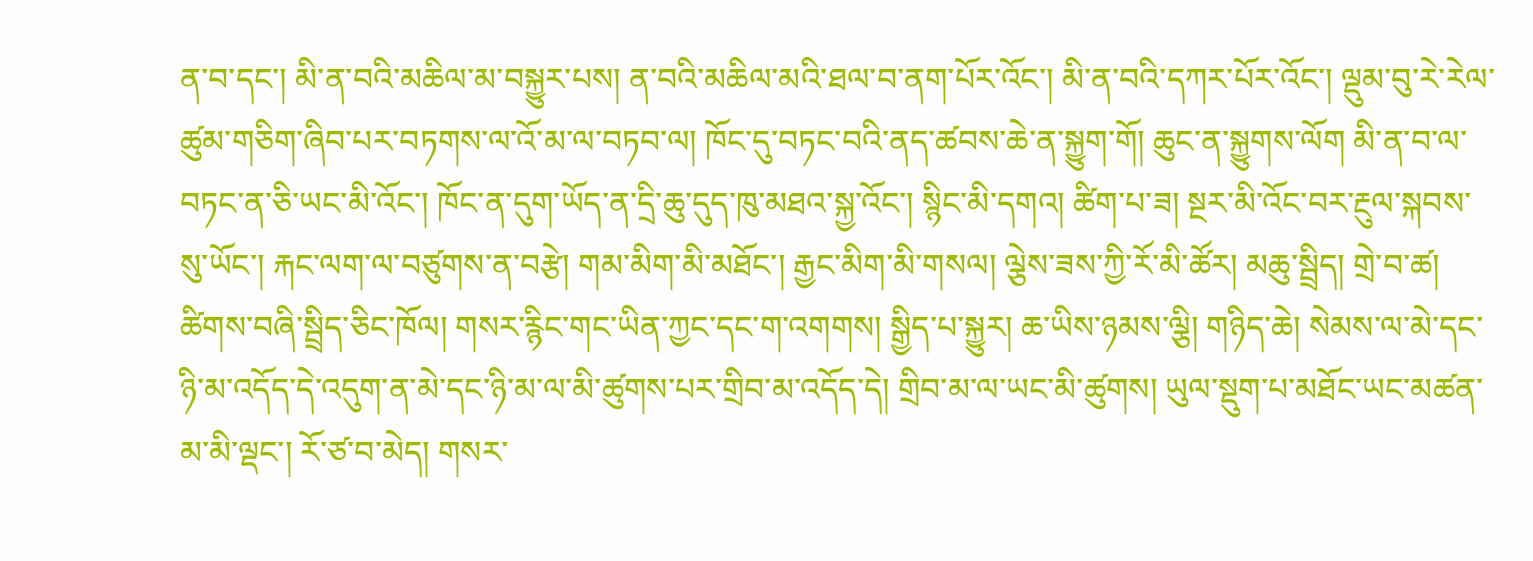ན་བ་དང་། མི་ན་བའི་མཆིལ་མ་བསྐྱུར་པས། ན་བའི་མཆིལ་མའི་ཐལ་བ་ནག་པོར་འོང་། མི་ན་བའི་དཀར་པོར་འོང་། ལྡུམ་བུ་རེ་རེལ་ཚུམ་གཅིག་ཞིབ་པར་བཏགས་ལ་འོ་མ་ལ་བཏབ་ལ། ཁོང་དུ་བཏང་བའི་ནད་ཚབས་ཆེ་ན་སྐྱུག་གོ། ཆུང་ན་སྐྱུགས་ལོག མི་ན་བ་ལ་བཏང་ན་ཅི་ཡང་མི་འོང་། ཁོང་ན་དུག་ཡོད་ན་དྲི་ཆུ་དུད་ཁུ་མཐའ་སྐྱ་འོང་། སྙིང་མི་དགའ། ཚིག་པ་ཟ། སྔར་མི་འོང་བར་རྔུལ་སྐབས་སུ་ཡོང་། རྐང་ལག་ལ་བཙུགས་ན་བརྩེ། གམ་མིག་མི་མཐོང་། རྒྱང་མིག་མི་གསལ། ལྕེས་ཟས་ཀྱི་རོ་མི་ཚོར། མཆུ་སྦྲིད། གྲེ་བ་ཚ། ཚིགས་བཞི་སྦྲིད་ཅིང་ཁོལ། གསར་རྙིང་གང་ཡིན་ཀྱང་དང་ག་འགགས། སྒྱིད་པ་སྐྱུར། ཆ་ཡིས་ཉམས་ལྕི། གཉིད་ཆེ། སེམས་ལ་མེ་དང་ཉི་མ་འདོད་དེ་འདུག་ན་མེ་དང་ཉི་མ་ལ་མི་ཚུགས་པར་གྲིབ་མ་འདོད་དེ། གྲིབ་མ་ལ་ཡང་མི་ཚུགས། ཡུལ་སྡུག་པ་མཐོང་ཡང་མཚན་མ་མི་ལྡང་། རོ་ཙ་བ་མེད། གསར་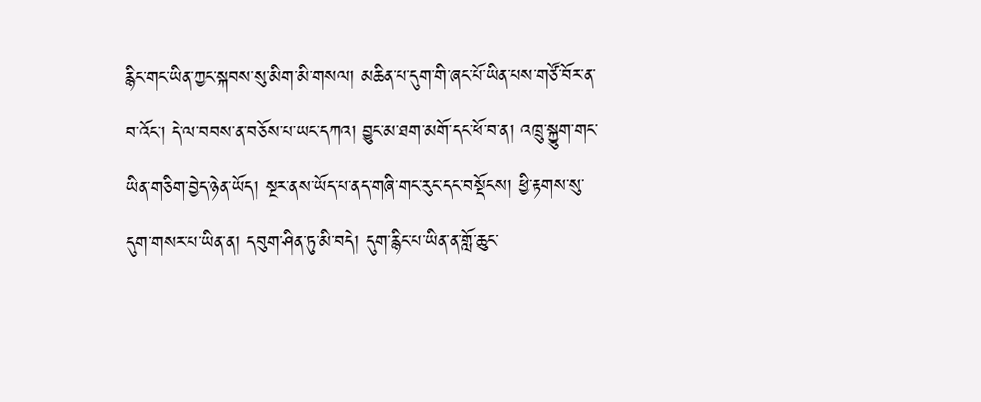རྙིང་གང་ཡིན་ཀྱང་སྐབས་སུ་མིག་མི་གསལ། མཆིན་པ་དུག་གི་ཞང་པོ་ཡིན་པས་གཙོ་བོར་ན་བ་འོང་། དེ་ལ་བབས་ན་བཅོས་པ་ཡང་དཀའ། བྱུང་མ་ཐག་མགོ་དང་ཕོ་བ་ན། འཁྲུ་སྐྱུག་གང་ཡིན་གཅིག་བྱེད་ཉེན་ཡོད། སྔར་ནས་ཡོད་པ་ནད་གཞི་གང་རུང་དང་བསྡོངས། ཕྱི་རྟགས་སུ་དུག་གསར་པ་ཡིན་ན། དབུག་ཤིན་ཏུ་མི་བདེ། དུག་རྙིང་པ་ཡིན་ན་གློ་ཆུང་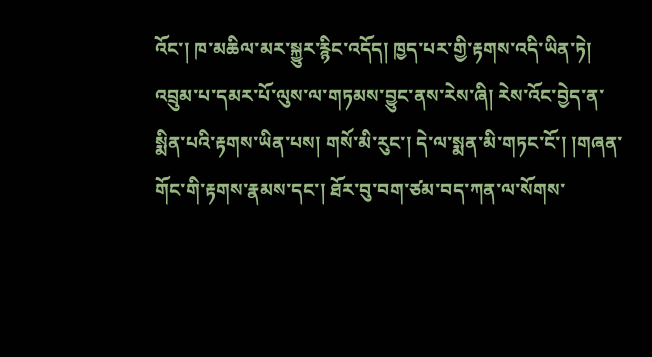འོང་། ཁ་མཆིལ་མར་སྐྱུར་རྙིང་འདོད། ཁྱད་པར་གྱི་རྟགས་འདི་ཡིན་ཏེ། འབྲུམ་པ་དམར་པོ་ལུས་ལ་གཏམས་བྱུང་ནས་རེས་ཞི། རེས་འོང་བྱེད་ན་སྨིན་པའི་རྟགས་ཡིན་པས། གསོ་མི་རུང་། དེ་ལ་སྨན་མི་གཏང་ངོ་། །གཞན་གོང་གི་རྟགས་རྣམས་དང་། ཐོར་བུ་བག་ཙམ་བད་ཀན་ལ་སོགས་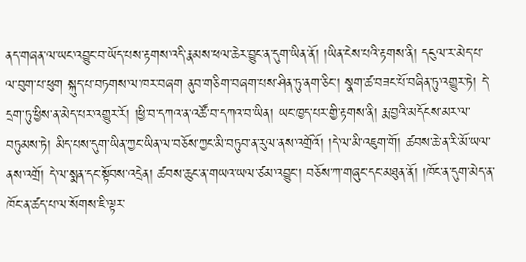ནད་གཞན་ལ་ཡང་འབྱུང་བ་ཡོད་པས་རྟགས་འདི་རྣམས་ཕལ་ཆེར་བྱུང་ན་དུག་ཡིན་ནོ། །ཡིན་ངེས་པའི་རྟགས་ནི། དངུལ་ར་མེད་པ་ལ་བུག་པ་ཕུག སྐུད་པ་བཏགས་ལ་ཁར་བཞག ནུབ་གཅིག་བཞག་པས་ཤིན་ཏུ་ནག་ཅིང་། སྣག་ཚ་བཟང་པོ་བཞིན་ཏུ་འགྱུར་ཏེ། དེ་དྲག་ཏུ་ཕྱིས་ན་མེད་པར་འགྱུར་རོ། །ཕྱི་བ་དཀའ་ན་འཚོ་བ་དཀའ་བ་ཡིན། ཡང་ཁྱད་པར་གྱི་རྟགས་ནི། རྨ་བྱའི་མདོངས་མར་ལ་བཏུམས་ཏེ། མིད་པས་དུག་ཡིན་ཀྱང་ཡིན་ལ་བཅོས་ཀྱང་མི་བཏུབ་ན་རུལ་ནས་འགྲོའོ། །དེ་ལ་མི་འཇུག་གོ། ཚབས་ཆེ་ན་རི་མོ་ཡལ་ནས་འགྲོ། དེ་ལ་སྨན་དང་སྟོབས་འདྲེན། ཚབས་ཆུང་ན་གཡའ་ཡལ་ཙམ་འབྱུང་། བཅོས་ཀ་གཞུང་དང་མཐུན་ནོ། །ཁོང་ན་དུག་མེད་ན་ཁོང་ན་ཚད་པ་ལ་སོགས་ཇི་ལྟར་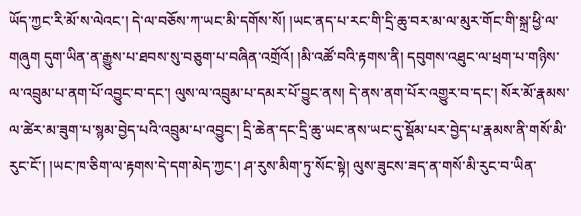ཡོད་ཀྱང་རི་མོ་ས་ལེའང་། དེ་ལ་བཅོས་ཀ་ཡང་མི་དགོས་སོ། །ཡང་ནད་པ་རང་གི་དྲི་ཆུ་བར་མ་ལ་མུར་གོང་གི་སྐྲ་ཕྱི་ལ་གཞུག དུག་ཡིན་ན་རྒྱུས་པ་ཐབས་སུ་བཅུག་པ་བཞིན་འགྲོའོ། །མི་འཚོ་བའི་རྟགས་ནི། དབུགས་འཐུང་ལ་ཕྲག་པ་གཉིས་ལ་འབྲུམ་པ་ནག་པོ་འབྱུང་བ་དང་། ལུས་ལ་འབྲུམ་པ་དམར་པོ་བྱུང་ནས། དེ་ནས་ནག་པོར་འགྱུར་བ་དང་། སོར་མོ་རྣམས་ལ་ཚེར་མ་ཟུག་པ་སྙམ་བྱེད་པའི་འབྲུམ་པ་འབྱུང་། དྲི་ཆེན་དང་དྲི་ཆུ་ཡང་ནས་ཡང་དུ་སྡོམ་པར་བྱེད་པ་རྣམས་ནི་གསོ་མི་རུང་ངོ་། །ཡང་ཁ་ཅིག་ལ་རྟགས་དེ་དག་མེད་ཀྱང་། ཤ་རུས་མིག་ཏུ་སོང་སྟེ། ལུས་ཟུངས་ཟད་ན་གསོ་མི་རུང་བ་ཡིན་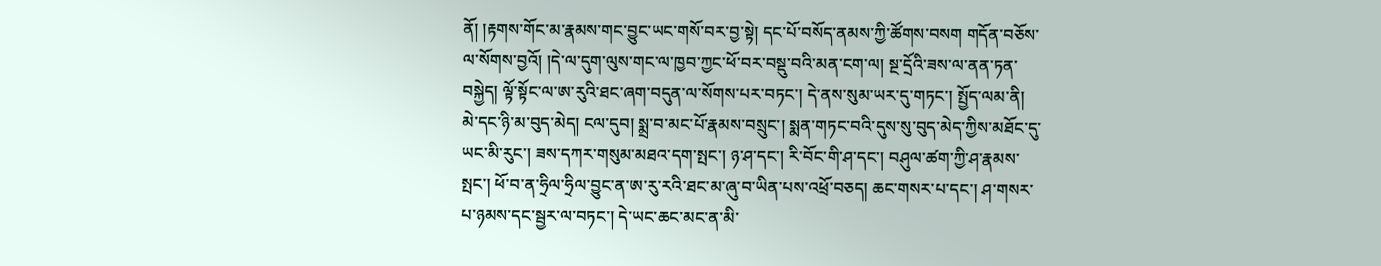ནོ། །རྟགས་གོང་མ་རྣམས་གང་བྱུང་ཡང་གསོ་བར་བྱ་སྟེ། དང་པོ་བསོད་ནམས་ཀྱི་ཚོགས་བསག གདོན་བཅོས་ལ་སོགས་བྱའོ། །དེ་ལ་དུག་ལུས་གང་ལ་ཁྱབ་ཀྱང་ཕོ་བར་བསྡུ་བའི་མན་ངག་ལ། སྔ་དྲོའི་ཟས་ལ་ནན་ཏན་བསྐྱེད། ལྟོ་སྟོང་ལ་ཨ་རུའི་ཐང་ཞག་བདུན་ལ་སོགས་པར་བཏང་། དེ་ནས་སུམ་ཡར་དུ་གཏང་། སྤྱོད་ལམ་ནི། མེ་དང་ཉི་མ་བུད་མེད། ངལ་དུབ། སྨྲ་བ་མང་པོ་རྣམས་བསྲུང་། སྨན་གཏང་བའི་དུས་སུ་བུད་མེད་ཀྱིས་མཐོང་དུ་ཡང་མི་རུང་། ཟས་དཀར་གསུམ་མཐའ་དག་སྤང་། ཉ་ཤ་དང་། རི་བོང་གི་ཤ་དང་། བཤུལ་ཚག་ཀྱི་ཤ་རྣམས་སྤང་། ཕོ་བ་ན་ཧྲིལ་ཧྲིལ་བྱུང་ན་ཨ་རུ་རའི་ཐང་མ་ཞུ་བ་ཡིན་པས་འཕྲོ་བཅད། ཆང་གསར་པ་དང་། ཤ་གསར་པ་ཉམས་དང་སྦྱར་ལ་བཏང་། དེ་ཡང་ཆང་མང་ན་མི་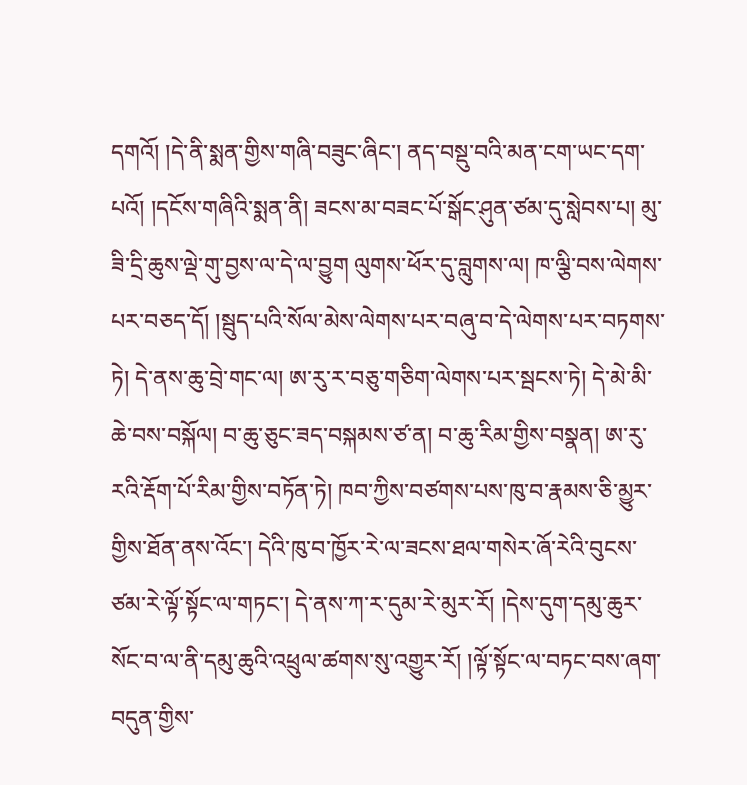དགའོ། །དེ་ནི་སྨན་གྱིས་གཞི་བཟུང་ཞིང་། ནད་བསྡུ་བའི་མན་ངག་ཡང་དག་པའོ། །དངོས་གཞིའི་སྨན་ནི། ཟངས་མ་བཟང་པོ་སྒོང་ཤུན་ཙམ་དུ་སླེབས་པ། མུ་ཟི་དྲི་ཆུས་ལྡེ་གུ་བྱས་ལ་དེ་ལ་བྱུག ལུགས་ཕོར་དུ་བླུགས་ལ། ཁ་ལྕི་བས་ལེགས་པར་བཅད་དོ། །སྦུད་པའི་སོལ་མེས་ལེགས་པར་བཞུ་བ་དེ་ལེགས་པར་བཏགས་ཏེ། དེ་ནས་ཆུ་བྲེ་གང་ལ། ཨ་རུ་ར་བཅུ་གཅིག་ལེགས་པར་སྦངས་ཏེ། དེ་མེ་མི་ཆེ་བས་བསྐོལ། བ་ཆུ་ཅུང་ཟད་བསྐམས་ཙ་ན། བ་ཆུ་རིམ་གྱིས་བསྣན། ཨ་རུ་རའི་རྡོག་པོ་རིམ་གྱིས་བཏོན་ཏེ། ཁབ་ཀྱིས་བཙགས་པས་ཁུ་བ་རྣམས་ཅི་མྱུར་གྱིས་ཐོན་ནས་འོང་། དེའི་ཁུ་བ་ཁྱོར་རེ་ལ་ཟངས་ཐལ་གསེར་ཞོ་རེའི་བུངས་ཙམ་རེ་ལྟོ་སྟོང་ལ་གཏང་། དེ་ནས་ཀ་ར་དུམ་རེ་མུར་རོ། །དེས་དུག་དམུ་ཆུར་སོང་བ་ལ་ནི་དམུ་ཆུའི་འཕྲུལ་ཚགས་སུ་འགྱུར་རོ། །ལྟོ་སྟོང་ལ་བཏང་བས་ཞག་བདུན་གྱིས་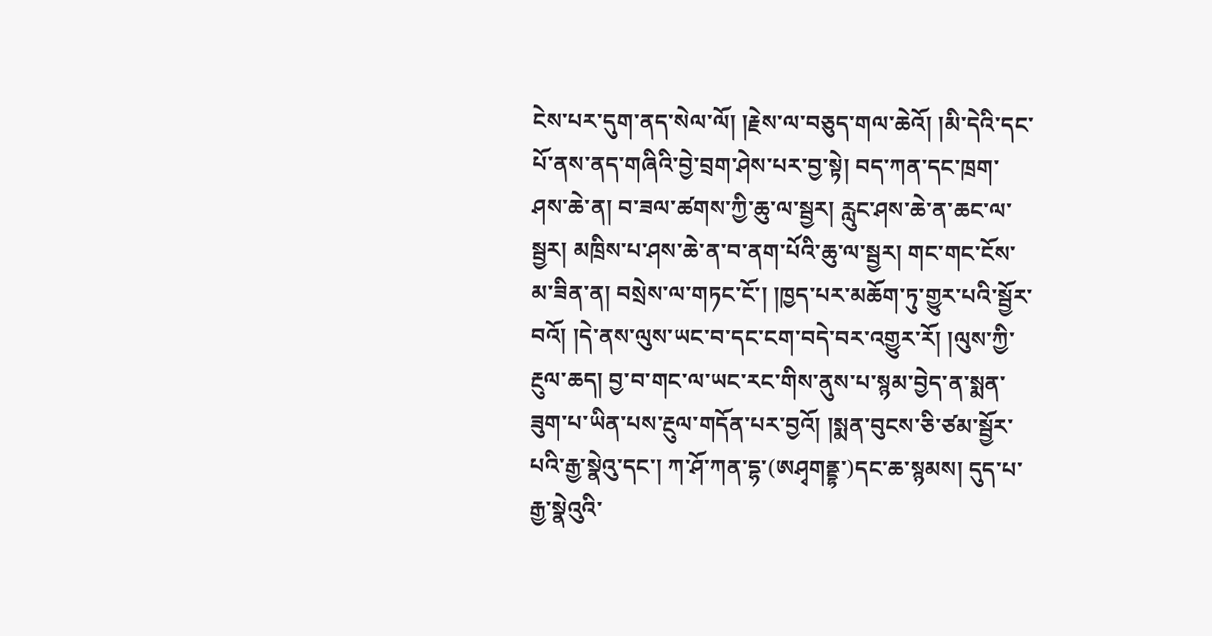ངེས་པར་དུག་ནད་སེལ་ལོ། །རྗེས་ལ་བཅུད་གལ་ཆེའོ། །མི་དེའི་དང་པོ་ནས་ནད་གཞིའི་བྱེ་བྲག་ཤེས་པར་བྱ་སྟེ། བད་ཀན་དང་ཁྲག་ཤས་ཆེ་ན། བ་ཟལ་ཚགས་ཀྱི་ཆུ་ལ་སྦྱར། རླུང་ཤས་ཆེ་ན་ཆང་ལ་སྦྱར། མཁྲིས་པ་ཤས་ཆེ་ན་བ་ནག་པོའི་ཆུ་ལ་སྦྱར། གང་གང་ངོས་མ་ཟིན་ན། བསྲེས་ལ་གཏང་ངོ་། །ཁྱད་པར་མཆོག་ཏུ་གྱུར་པའི་སྦྱོར་བའོ། །དེ་ནས་ལུས་ཡང་བ་དང་ངག་བདེ་བར་འགྱུར་རོ། །ལུས་ཀྱི་རྔུལ་ཆད། བྱ་བ་གང་ལ་ཡང་རང་གིས་ནུས་པ་སྙམ་བྱེད་ན་སྨན་ཟུག་པ་ཡིན་པས་རྔུལ་གདོན་པར་བྱའོ། །སྨན་བུངས་ཅི་ཙམ་སྦྱོར་པའི་རྒྱ་སྣེའུ་དང་། ཀ་ཤོ་ཀན་དྷ་(ཨཤྭགནྡྷ་)དང་ཆ་སྙམས། དུད་པ་རྒྱ་སྣེའུའི་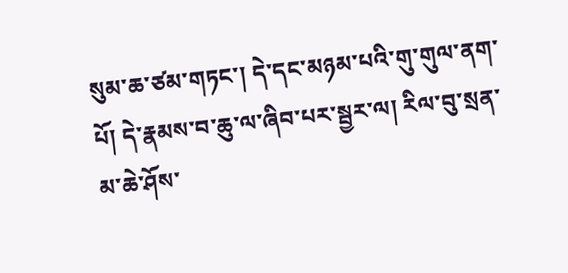སུམ་ཆ་ཙམ་གཏང་། དེ་དང་མཉམ་པའི་གུ་གུལ་ནག་པོ། དེ་རྣམས་བ་ཆུ་ལ་ཞིབ་པར་སྦྱར་ལ། རིལ་བུ་སྲན་མ་ཆེ་ཤོས་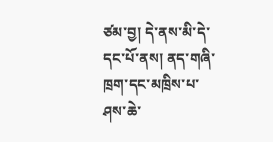ཙམ་བྱ། དེ་ནས་མི་དེ་དང་པོ་ནས། ནད་གཞི་ཁྲག་དང་མཁྲིས་པ་ཤས་ཆེ་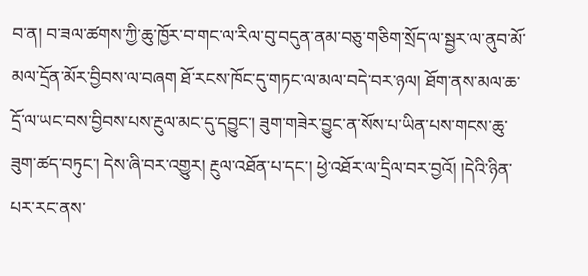བ་ན། བ་ཟལ་ཚགས་ཀྱི་ཆུ་ཁྱོར་བ་གང་ལ་རིལ་བུ་བདུན་ནམ་བཅུ་གཅིག་སྲོད་ལ་སྦྱར་ལ་ནུབ་མོ་མལ་དྲོན་མོར་བྱིབས་ལ་བཞག ཐོ་རངས་ཁོང་དུ་གཏང་ལ་མལ་བདེ་བར་ཉལ། ཐོག་ནས་མལ་ཆ་དྲོ་ལ་ཡང་བས་བྱིབས་པས་རྔུལ་མང་དུ་དབྱུང་། ཟུག་གཟེར་བྱུང་ན་སོས་པ་ཡིན་པས་གངས་ཆུ་ཟུག་ཚད་བཏུང་། དེས་ཞི་བར་འགྱུར། རྔུལ་འཐོན་པ་དང་། ཕྱེ་འཐོར་ལ་དྲིལ་བར་བྱའོ། །དེའི་ཉིན་པར་རང་ནས་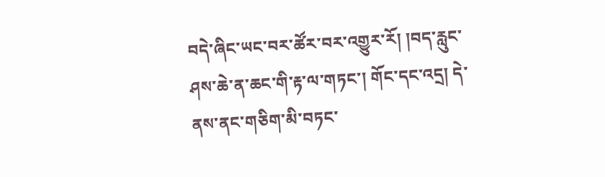བདེ་ཞིང་ཡང་བར་ཚོར་བར་འགྱུར་རོ། །བད་རླུང་ཤས་ཆེ་ན་ཆང་གི་རྟ་ལ་གཏང་། གོང་དང་འདྲ། དེ་ནས་ནང་གཅིག་མི་བཏང་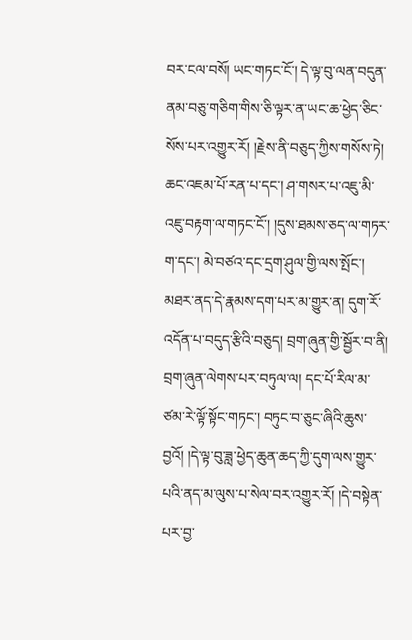བར་ངལ་བསོ། ཡང་གཏང་ངོ་། དེ་ལྟ་བུ་ལན་བདུན་ནམ་བཅུ་གཅིག་གིས་ཅི་ལྟར་ན་ཡང་ཆ་ཕྱེད་ཅིང་སོས་པར་འགྱུར་རོ། །རྗེས་ནི་བཅུད་ཀྱིས་གསོས་ཏེ། ཆང་འཇམ་པོ་རན་པ་དང་། ཤ་གསར་པ་འཇུ་མི་འཇུ་བརྟག་ལ་གཏང་ངོ་། །དུས་ཐམས་ཅད་ལ་གཏར་ག་དང་། མེ་བཙའ་དང་དྲག་ཤུལ་གྱི་ལས་སྤོང་། མཐར་ནད་དེ་རྣམས་དག་པར་མ་གྱུར་ན། དུག་རོ་འདོན་པ་བདུད་རྩིའི་བཅུད། བྲག་ཞུན་གྱི་སྦྱོར་བ་ནི། བྲག་ཞུན་ལེགས་པར་བཏུལ་ལ། དང་པོ་རིལ་མ་ཙམ་རེ་ལྟོ་སྟོང་གཏང་། བཏུང་བ་ཅུང་ཞིའི་ཆུས་བྱའོ། །དེ་ལྟ་བུ་ཟླ་ཕྱེད་ཆུན་ཆད་ཀྱི་དུག་ལས་གྱུར་པའི་ནད་མ་ལུས་པ་སེལ་བར་འགྱུར་རོ། །དེ་བསྟེན་པར་བྱ་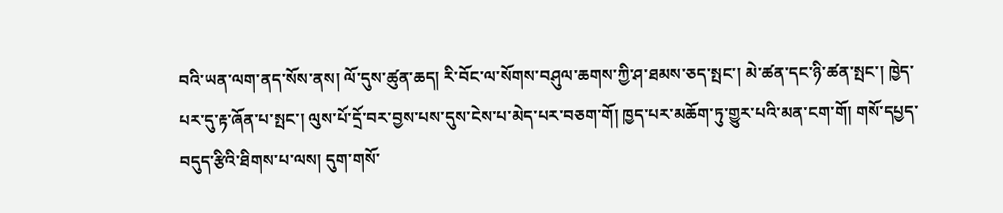བའི་ཡན་ལག་ནད་སོས་ནས། ལོ་དུས་ཚུན་ཆད། རི་བོང་ལ་སོགས་བཤུལ་ཆགས་ཀྱི་ཤ་ཐམས་ཅད་སྤང་། མེ་ཚན་དང་ཉི་ཚན་སྤང་། ཁྱེད་པར་དུ་རྟ་ཞོན་པ་སྤང་། ལུས་པོ་དྲོ་བར་བྱས་པས་དུས་ངེས་པ་མེད་པར་བཅག་གོ། ཁྱད་པར་མཆོག་ཏུ་གྱུར་པའི་མན་ངག་གོ། གསོ་དཔྱད་བདུད་རྩིའི་ཐིགས་པ་ལས། དུག་གསོ་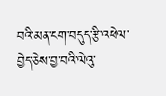བའི་མན་ངག་བདུད་རྩི་འཕེལ་བྱེད་ཅེས་བྱ་བའི་ལེའུ་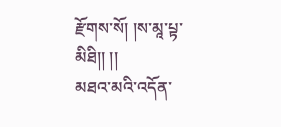རྫོགས་སོ། །ས་མཱ་པྟ་མིཐི།། །།
མཐའ་མའི་འདོན་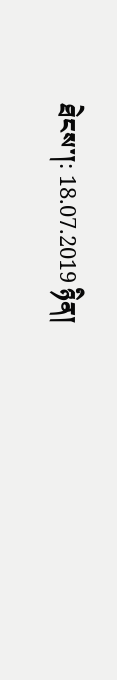ཐེངས་།: 18.07.2019 ཉིན།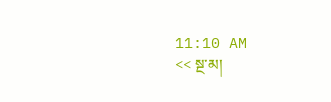11:10 AM
<< སྔ་མ།